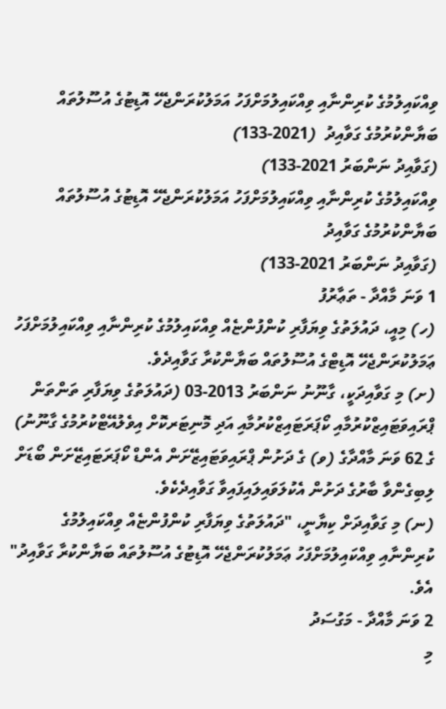ވިއްކައިލުމުގެ ކުރިންނާއި ވިއްކައިލުމަށްފަހު އަމަލުކުރަންޖެހޭ އޮޑިޓުގެ އުސޫލުތައް ބަޔާންކުރުމުގެ ގަވާއިދު  (2021-133)
(ގަވާއިދު ނަންބަރު 2021-133)
ވިއްކައިލުމުގެ ކުރިންނާއި ވިއްކައިލުމަށްފަހު އަމަލުކުރަންޖެހޭ އޮޑިޓުގެ އުސޫލުތައް ބަޔާންކުރުމުގެ ގަވާއިދު
(ގަވާއިދު ނަންބަރު 2021-133)
1 ވަނަ މާއްދާ - ތަޢާރުފު
(ހ) މިއީ، ދައުލަތުގެ ވިޔަފާރި ކުންފުންޏެއް ވިއްކައިލުމުގެ ކުރިންނާއި ވިއްކައިލުމަށްފަހު ޢަމަލުކުރަންޖެހޭ އޮޑިޓްގެ އުސޫލުތައް ބަޔާންކުރާ ގަވާއިދެވެ.
(ށ) މި ގަވާއިދަކީ، ގާނޫނު ނަންބަރު 2013-03 (ދައުލަތުގެ ވިޔަފާރި ތަންތަން ޕްރައިވަޓައިޒްކުރުމާއި ކޯޕަރަޓައިޒްކުރުމާއި އަދި މޮނިޓަރކޮށް އިވެލުއޭޓްކުރުމުގެ ގާނޫނު) ގެ 62 ވަނަ މާއްދާގެ (ވ) ގެ ދަށުން ޕްރައިވަޓައިޒޭށަން އެންޑް ކޯޕަރަޓައިޒޭށަން ބޯޑަށް ލިބިގެންވާ ބާރުގެ ދަށުން އެކުލަވައިލައިފައިވާ ގަވާއިދެކެވެ.
(ނ) މި ގަވާއިދަށް ކިޔާނީ، "ދައުލަތުގެ ވިޔަފާރި ކުންފުންޏެއް ވިއްކައިލުމުގެ ކުރިންނާއި ވިއްކައިލުމަށްފަހު ޢަމަލުކުރަންޖެހޭ އޮޑިޓުގެ އުސޫލުތައް ބަޔާންކުރާ ގަވާއިދު" އެވެ.
2 ވަނަ މާއްދާ - މަގުސަދު
މި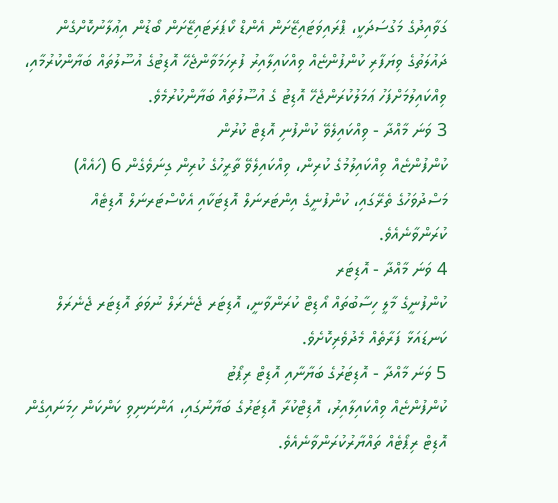ގަވާއިދުގެ މަގުސަދަކީ، ޕްރައިވަޓައިޒޭށަން އެންޑް ކޯޕަރަޓައިޒޭށަން ބޯޑުން އިޢުލާނުކޮށްގެން ދައުލަތުގެ ވިޔަފާރި ކުންފުންޏެއް ވިއްކައިލާއިރު ފުރިހަމަވާންޖެހޭ އޮޑިޓުގެ އުސޫލުތައް ބަޔާންކުރުމާއި، ވިއްކައިލުމަށްފަހު ޢަމަލުކުރަންޖެހޭ އޮޑިޓު ގެ އުސޫލުތައް ބަޔާންކުރުމެވެ.
3 ވަނަ މާއްދާ - ވިއްކައިލެވޭ ކުންފުނި އޮޑިޓް ކުރުން
ކުންފުންޏެއް ވިއްކައިލުމުގެ ކުރިން، ވިއްކައިލެވޭ ތާރީހުގެ ކުރިން ގިނަވެގެން 6 (ހައެއް) މަސްދުވަހުގެ ތެރޭގައި، ކުންފުނީގެ އިންޓަރނަލް އޮޑިޓަކާއި އެކްސްޓަރނަލް އޮޑިޓެއް ކުރަންވާނެއެވެ.
4 ވަނަ މާއްދާ - އޮޑިޓަރ
ކުންފުނީގެ މާލީ ހިސާބުތައް އޯޑިޓް ކުރަންވާނީ، އޮޑިޓަރ ޖެނެރަލް ނުވަތަ އޮޑިޓަރ ޖެނެރަލް ކަނޑައަޅާ ފަރާތެއް މެދުވެރިކޮށެވެ.
5 ވަނަ މާއްދާ - އޮޑިޓަރުގެ ބަޔާނާއި އޮޑިޓް ރިޕޯޓު
ކުންފުންޏެއް ވިއްކައިލާއިރު، އޮޑިޓްކުރާ އޮޑިޓަރުގެ ބަޔާނުގައި، އަންނަނިވި ކަންކަން ހިމަނައިގެން އޮޑިޓް ރިޕޯޓެއް ތައްޔާރުކުރަންވާނެއެވެ.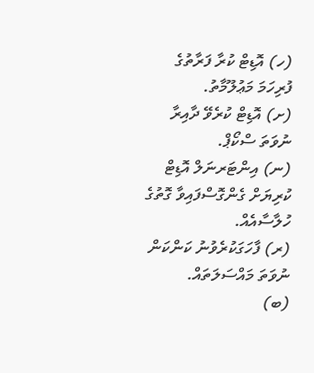(ހ) އޮޑިޓް ކުރާ ފަރާތުގެ ފުރިހަމަ މަޢުލޫމާތު.
(ށ) އޮޑިޓް ކުރެވޭ ދާއިރާ ނުވަތަ ސްކޯޕް.
(ނ) އިންޓަރނަލް އޮޑިޓް ކުރިޔަށް ގެންގޮސްފައިވާ ގޮތުގެ ހުލާސާއެއް.
(ރ) ފާހަގަކުރެވުނު ކަންކަން ނުވަތަ މައްސަލަތައް.
(ބ)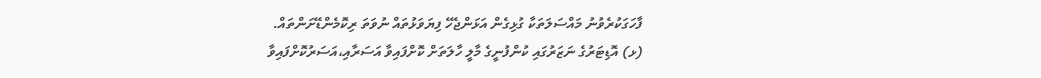ފާހަގަކުރެވުނު މައްސަލަތަކާ ގުޅިގެން އަޅަންޖެހޭ ފިޔަވަޅުތައް ނުވަތަ ރިކޮމެންޑޭށަންތައް.
(ޅ) އޮޑިޓަރުގެ ނަޒަރުގައި ކުންފުނީގެ މާލީ ހާލަތަށް ކޮށްފައިވާ އަސަރާއި،އަސަރުކޮށްފައިވާ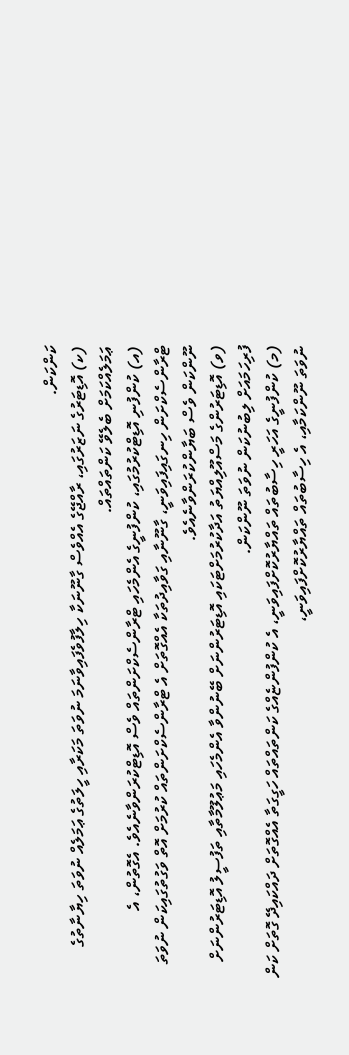ކަންކަން.
(ކ) އޮޑިޓަރުގެ ނަޒަރުގައި، ރާއްޖޭގެ އެއްވެސް ގާނޫނަކާ ހިލާފުވެފައިވާނަމަ ނުވަތަ މަކަރާއި ހީލަތުގެ ޢަމަލެއް ނުވަތަ ހިޔާނާތުގެ ޢަމަލެއްކަމަށް ބެލެވޭ ކަންތައްތައް.
(އ) ކުންފުނި އޮޑިޓްކުރުމުގައި، ކުންފުނީގެ އެންމެހައި ޓްރާންސެކްށަންތައް ވެސް އޮޑިޓްކުރަންވާނެއެވެ. އެގޮތުން، އެ ޓްރާންސެކްށަން ހިނގައިފައިވަނީ، ގާނޫނާއި ގަވާއިދުތަކާ އެއްގޮތަށް އެ ޓްރާންސެކްށަންތައް ކުރުމަށް އޮތް ވަގުތުގައިކަން ނުވަތަ ނޫންކަން ވެސް ބަޔާންކުރަންވާނެއެވެ.
(ވ) އޮޑިޓަރުންގެ މަސްއޫލިއްޔަތު އަދާކުރުމަށްޓަކައި އޮޑިޓަރުންނަށް ބޭނުންވާ އެންމެހައި މަޢުލޫމާތާއި ތަފުސީލު އޮޑިޓަރުންނަށް ފުރިހަމައަށް ލިބުނުކަން ނުވަތަ ނޫންކަން.
(މ) ކުންފުނީގެ އަހަރީ ހިސާބުތައް ތައްޔާރުކޮށްފައިވަނީ، އެ ކުންފުންޏެއްގެ ކަންތައްތައް ހަގީގަތާ އެއްގޮތަށް ދައްކައިދޭ ގޮތަށް ކަން ނުވަތަ ނޫންކަމާއި، އެ ހިސާބުތައް ތައްޔާރުކޮށްފައިވަނީ،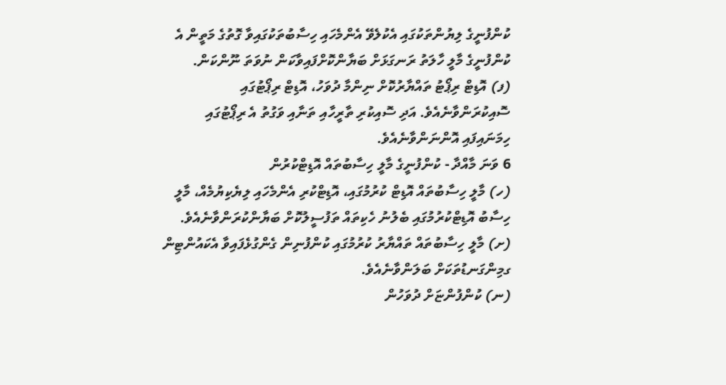ކުންފުނީގެ ލިޔުންތަކުގައި އެކުލެވޭ އެންމެހައި ހިސާބުތަކުގައިވާ ގޮތުގެ މަތީން އެ ކުންފުނީގެ މާލީ ހާލަތު ރަނގަޅަށް ބަޔާންކޮށްފައިވާކަން ނުވަތަ ނޫންކަން.
(ފ) އޮޑިޓް ރިޕޯޓު ތައްޔާރުކޮށް ނިންމާ ދުވަހު، އޮޑިޓް ރިޕޯޓުގައި ސޮއިކުރަންވާނެއެވެ. އަދި ސޮއިކުރި ތާރީހާއި ތަނާއި ވަގުތު އެ ރިޕޯޓުގައި ހިމަނައިފައި އޮންނަންވާނެއެވެ.
6 ވަނަ މާއްދާ - ކުންފުނީގެ މާލީ ހިސާބުތައް އޮޑިޓްކުރުން
(ހ) މާލީ ހިސާބުތައް އޮޑިޓް ކުރުމުގައި، އޮޑިޓްކުރި އެންމެހައި ލިޔެކިޔުމެއް، މާލީ ހިސާބު އޮޑިޓްކުރުމުގައި ބެލުނު ހެކިތައް ތަފުސީލުކޮށް ބަޔާންކުރަންވާނެއެވެ.
(ށ) މާލީ ހިސާބުތައް ތައްޔާރު ކުރުމުގައި ކުންފުނިން ގެންގުޅެފައިވާ އެކައުންޓިން ގމިންގަނޑުތަކަށް ބަލަންވާނެއެވެ.
(ނ) ކުންފުންޏަށް ދުވަހުން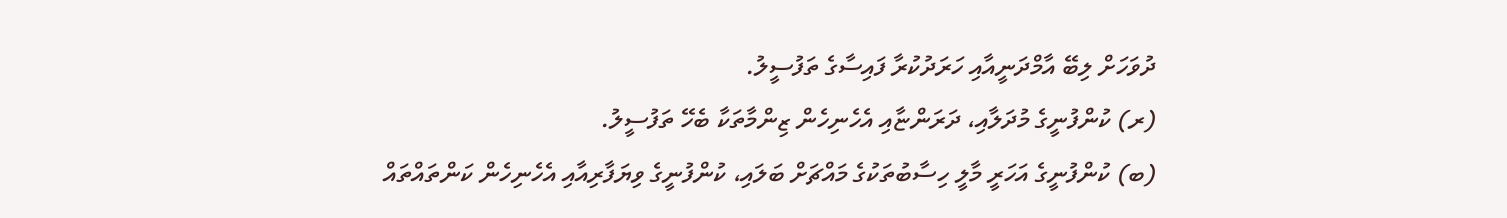ދުވަހަށް ލިބޭ އާމްދަނީއާއި ހަރަދުކުރާ ފައިސާގެ ތަފުސީލު.
(ރ) ކުންފުނީގެ މުދަލާއި، ދަރަންޏާއި އެހެނިހެން ޒިންމާތަކާ ބެހޭ ތަފުސީލު.
(ބ) ކުންފުނީގެ އަހަރީ މާލީ ހިސާބުތަކުގެ މައްޗަށް ބަލައި، ކުންފުނީގެ ވިޔަފާރިއާއި އެހެނިހެން ކަންތައްތައް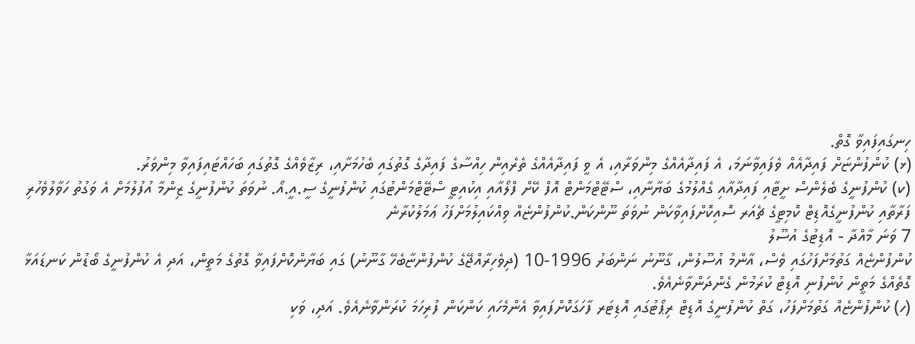ހިނގައިފައިވާ ގޮތް.
(ޅ) ކުންފުންޏަށް ފައިދާއެއް ވެފައިވާނަމަ، އެ ފައިދާއެއްގެ މިންވަރާއި، އެ ވީ ފައިދާއެއްގެ ތެރެއިން ހިއްސާގެ ފައިދާގެ ގޮތުގައި ބެހުމަށާއި، ރިޒާވެއްގެ ގޮތުގައި ބަހައްޓައިފައިވާ މިންވަރު.
(ކ) ކުންފުނީގެ ބެލެންސް ށީޓާއި ފައިދާއާއި ގެއްލުމުގެ ބަޔާނާއި، ސްޓޭޓްމަންޓް އޮފް ކޭށް ފްލޯއާއި އިކުއިޓީ ސްޓޭޓްމަންޓުގައި ކުންފުނީގެ ސީ.އީ.އޯ. ނުވަތަ ކުންފުނީގެ ޒިންމާ އުފުލުމަށް އެ ވަގުތު ހަވާލުވެހުރި ފަރާތާއި ކުންފުނީގެއޮޑިޓް ކޮމިޓީގެ ޗެއަރ ސޮއިކޮށްފައިވާކަން ނުވަތަ ނޫންކަން.ކުންފުންޏެއް ވިއްކައިލުމަށްފަހު ޢަމަލުކުރާނެ
7 ވަނަ މާއްދާ - އޮޑިޓުގެ އުސޫލު
ކުންފުންޏެއް ގަތުމަށްފަހުގައި ވެސް، އާންމު އުސޫލުން، ގާނޫނު ނަންބަރު 1996-10 (ދިވެހިރާއްޖޭގެ ކުންފުންޏާބެހޭ ގާނޫނު) ގައި ބަޔާންކޮށްފައިވާ ގޮތުގެ މަތީން، އަދި އެ ކުންފުނީގެ ބޯޑުން ކަނޑައަޅާ ގޮތެއްގެ މަތީން ކުންފުނި އޮޑިޓް ކުރަމުން ގެންދަންވާނެއެވެ.
(ހ) ކުންފުންޏެއް ގަތުމަށްފަހު، ގަތް ކުންފުނީގެ އޮޑިޓް ރިޕޯޓުގައި އޮޑިޓަރ ފާހަގަކޮށްފައިވާ އެންމެހައި ކަންކަން ފުރިހަމަ ކުރަންވާނެއެވެ. އަދި، ވަކި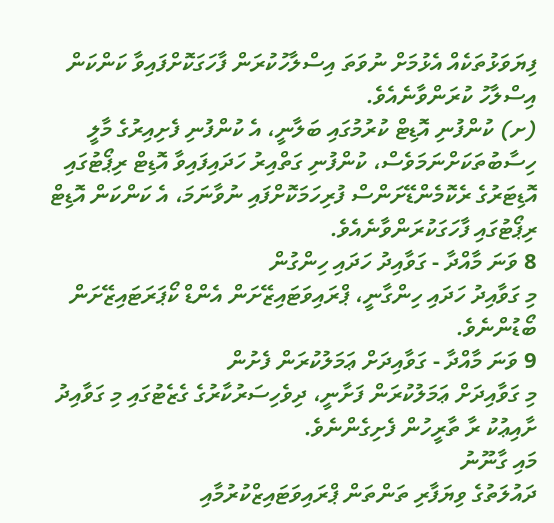ފިޔަވަޅުތަކެއް އެޅުމަށް ނުވަތަ އިސްލާހުކުރަން ފާހަގަކޮށްފައިވާ ކަންކަން އިސްލާހު ކުރަންވާނެއެވެ.
(ށ) ކުންފުނި އޮޑިޓް ކުރުމުގައި ބަލާނީ، އެ ކުންފުނި ފެށިއިރުގެ މާލީ ހިސާބުތަކަށްނަމަވެސް، ކުންފުނި ގަތްއިރު ހަދައިފައިވާ އޮޑިޓް ރިޕޯޓުގައި އޮޑިޓަރުގެ ރެކޮމެންޑޭށަންސް ފުރިހަމަކޮށްފައި ނުވާނަމަ، އެ ކަންކަން އޮޑިޓް ރިޕޯޓުގައި ފާހަގަކުރަންވާނެއެވެ.
8 ވަނަ މާއްދާ - ގަވާއިދު ހަދައި ހިންގުން
މި ގަވާއިދު ހަދައި ހިންގާނީ، ޕްރައިވަޓައިޒޭށަން އެންޑް ކޯޕަރަޓައިޒޭށަން ބޯޑުންނެވެ.
9 ވަނަ މާއްދާ - ގަވާއިދަށް ޢަމަލުކުރަން ފެށުން
މި ގަވާއިދަށް ޢަމަލުކުރަން ފަށާނީ، ދިވެހިސަރުކާރުގެ ގެޒެޓުގައި މި ގަވާއިދު ށާއިޢުކު ރާ ތާރީހުން ފެށިގެންނެވެ.
މައި ގާނޫނު
ދައުލަތުގެ ވިޔަފާރި ތަންތަން ޕްރައިވަޓައިޒްކުރުމާއި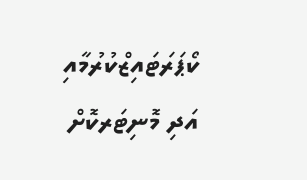ކޯޕަރަޓައިޒްކުރުމާއި އަދި މޮނިޓަރކޮށް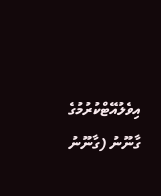އިވެލުއޭޓްކުރުމުގެ ގާނޫނު (ގާނޫނު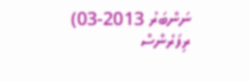ނަންބަރު 2013-03)
ރިފަރެންސް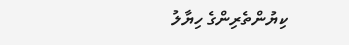ކިޔުންތެރިންގެ ހިޔާލު